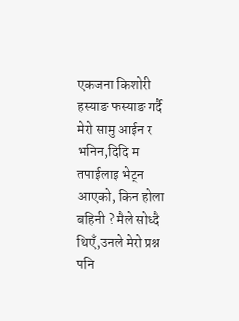एकजना किशोरी हस्याङ फस्याङ गर्दै मेरो सामु आईन र भनिन,दिदि म तपाईलाइ भेट्न आएको, किन होला बहिनी ? मैले सोध्दै थिएँ,उनले मेरो प्रश्न पनि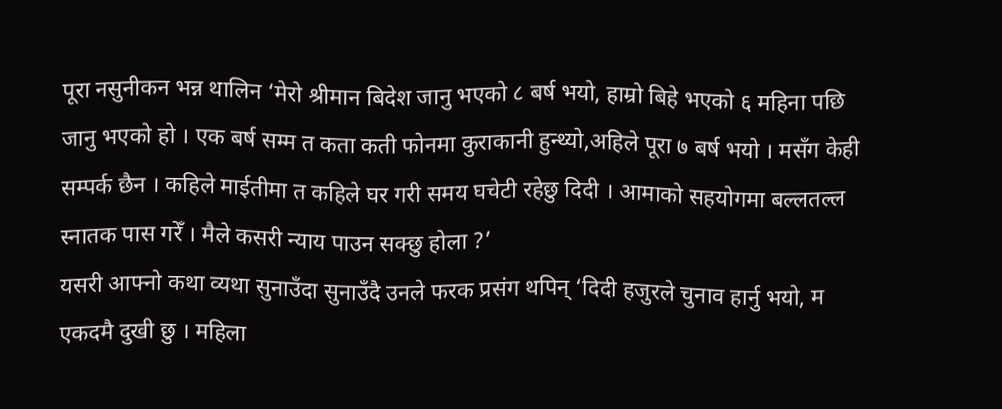पूरा नसुनीकन भन्न थालिन ‘मेरो श्रीमान बिदेश जानु भएको ८ बर्ष भयो, हाम्रो बिहे भएको ६ महिना पछि जानु भएको हो । एक बर्ष सम्म त कता कती फोनमा कुराकानी हुन्थ्यो,अहिले पूरा ७ बर्ष भयो । मसँग केही सम्पर्क छैन । कहिले माईतीमा त कहिले घर गरी समय घचेटी रहेछु दिदी । आमाको सहयोगमा बल्लतल्ल स्नातक पास गरेँ । मैले कसरी न्याय पाउन सक्छु होला ?’
यसरी आफ्नो कथा व्यथा सुनाउँदा सुनाउँदै उनले फरक प्रसंग थपिन् ‘दिदी हजुरले चुनाव हार्नु भयो, म एकदमै दुखी छु । महिला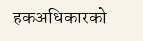हकअधिकारको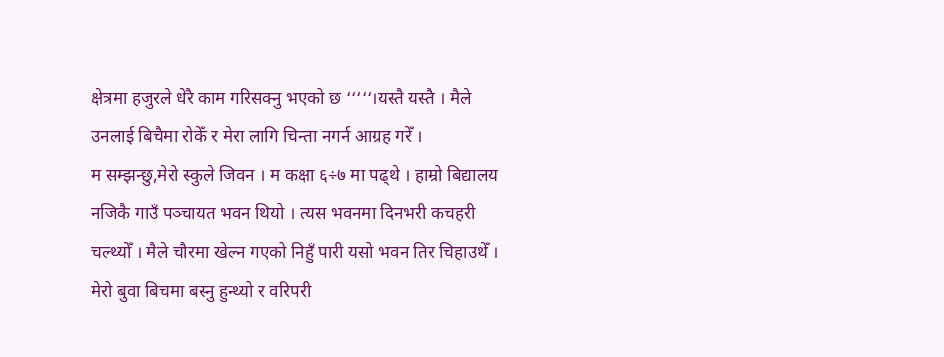क्षेत्रमा हजुरले धेरै काम गरिसक्नु भएको छ ‘‘‘‘‘।यस्तै यस्तै । मैले उनलाई बिचैमा रोकेँ र मेरा लागि चिन्ता नगर्न आग्रह गरेँ ।
म सम्झन्छु,मेरो स्कुले जिवन । म कक्षा ६÷७ मा पढ्थे । हाम्रो बिद्यालय नजिकै गाउँ पञ्चायत भवन थियो । त्यस भवनमा दिनभरी कचहरी चल्थ्योँ । मैले चौरमा खेल्न गएको निहुँ पारी यसो भवन तिर चिहाउथेँ । मेरो बुवा बिचमा बस्नु हुन्थ्यो र वरिपरी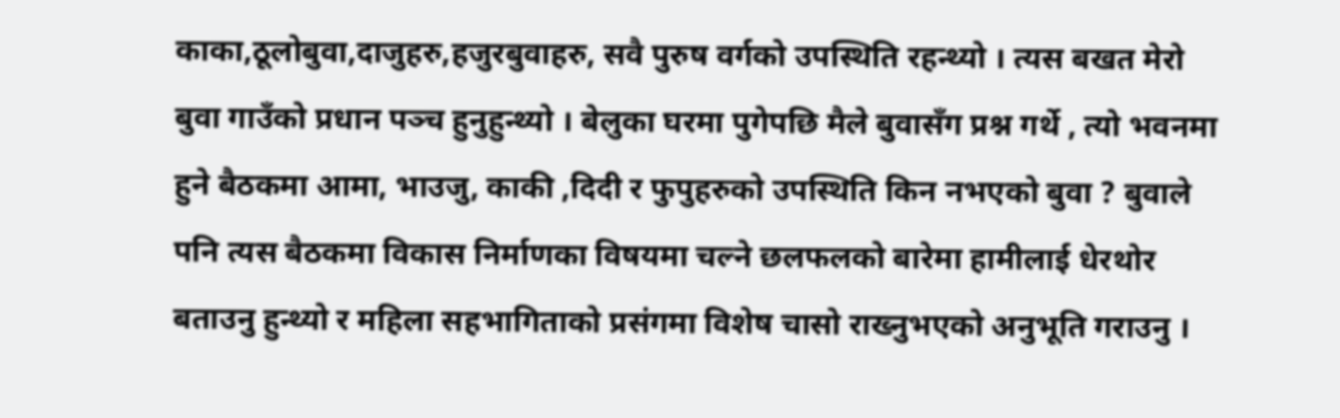काका,ठूलोबुवा,दाजुहरु,हजुरबुवाहरु, सवै पुरुष वर्गको उपस्थिति रहन्थ्यो । त्यस बखत मेरो बुवा गाउँको प्रधान पञ्च हुनुहुन्थ्यो । बेलुका घरमा पुगेपछि मैले बुवासँग प्रश्न गर्थे , त्यो भवनमा हुने बैठकमा आमा, भाउजु, काकी ,दिदी र फुपुहरुको उपस्थिति किन नभएको बुवा ? बुवाले पनि त्यस बैठकमा विकास निर्माणका विषयमा चल्ने छलफलको बारेमा हामीलाई धेरथोर बताउनु हुन्थ्यो र महिला सहभागिताको प्रसंगमा विशेष चासो राख्नुभएको अनुभूति गराउनु ।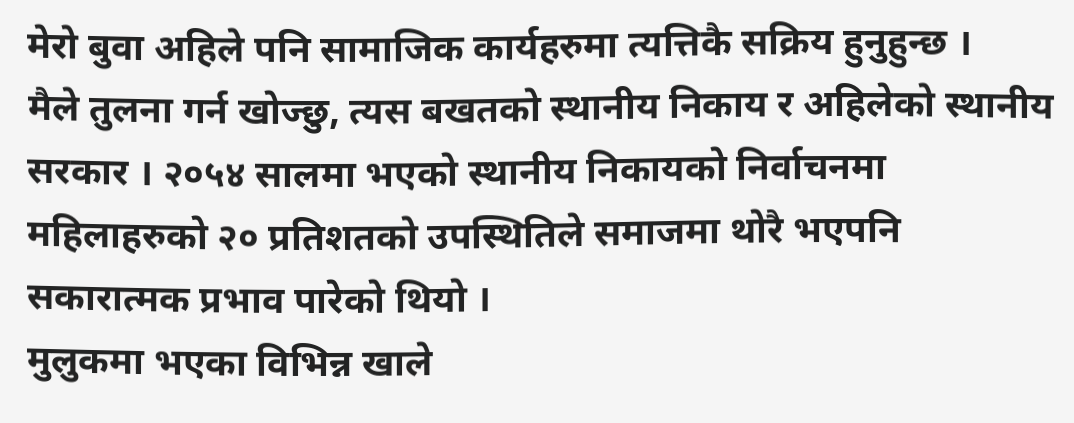मेरो बुवा अहिले पनि सामाजिक कार्यहरुमा त्यत्तिकै सक्रिय हुनुहुन्छ ।
मैले तुलना गर्न खोज्छु, त्यस बखतको स्थानीय निकाय र अहिलेको स्थानीय सरकार । २०५४ सालमा भएको स्थानीय निकायको निर्वाचनमा महिलाहरुको २० प्रतिशतको उपस्थितिले समाजमा थोरै भएपनि सकारात्मक प्रभाव पारेको थियो ।
मुलुकमा भएका विभिन्न खाले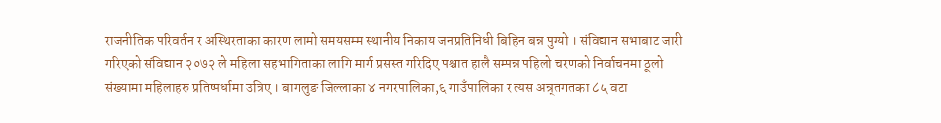राजनीतिक परिवर्तन र अस्थिरताका कारण लामो समयसम्म स्थानीय निकाय जनप्रतिनिधी बिहिन बन्न पुग्यो । संविद्यान सभाबाट जारी गरिएको संविद्यान २०७२ ले महिला सहभागिताका लागि मार्ग प्रसस्त गरिदिए पश्चात हालै सम्पन्न पहिलो चरणको निर्वाचनमा ठूलो संख्यामा महिलाहरु प्रतिष्पर्धामा उत्रिए । बागलुङ जिल्लाका ४ नगरपालिका,६ गाउँपालिका र त्यस अन्र्तगतका ८५ वटा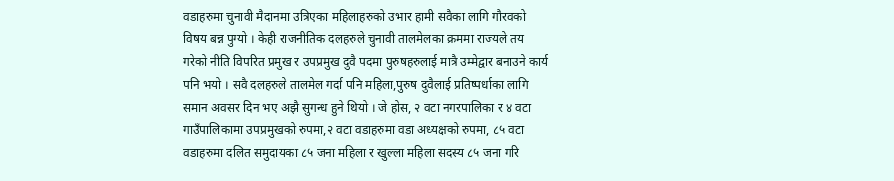वडाहरुमा चुनावी मैदानमा उत्रिएका महिलाहरुको उभार हामी सवैका लागि गौरवको विषय बन्न पुग्यो । केही राजनीतिक दलहरुले चुनावी तालमेलका क्रममा राज्यले तय गरेको नीति विपरित प्रमुख र उपप्रमुख दुवै पदमा पुरुषहरुलाई मात्रै उम्मेद्वार बनाउने कार्य पनि भयो । सवै दलहरुले तालमेल गर्दा पनि महिला,पुरुष दुवैलाई प्रतिष्पर्धाका लागि समान अवसर दिन भए अझै सुगन्ध हुने थियो । जे होस, २ वटा नगरपालिका र ४ वटा गाउँपालिकामा उपप्रमुखको रुपमा,२ वटा वडाहरुमा वडा अध्यक्षको रुपमा, ८५ वटा वडाहरुमा दलित समुदायका ८५ जना महिला र खुल्ला महिला सदस्य ८५ जना गरि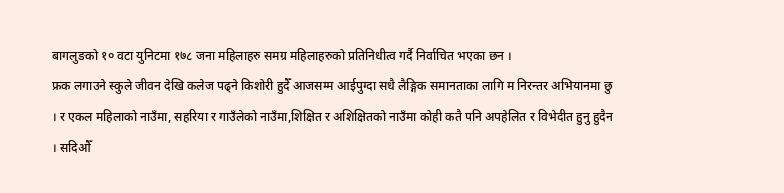बागलुङको १० वटा युनिटमा १७८ जना महिलाहरु समग्र महिलाहरुको प्रतिनिधीत्व गर्दै निर्वाचित भएका छन ।
फ्रक लगाउने स्कुले जीवन देखि कलेज पढ्ने किशोरी हुदैँ आजसम्म आईपुग्दा सधै लैङ्गिक समानताका लागि म निरन्तर अभियानमा छु । र एकल महिलाको नाउँमा, सहरिया र गाउँलेको नाउँमा,शिक्षित र अशिक्षितको नाउँमा कोही कतै पनि अपहेलित र विभेदीत हुनु हुदैन । सदिऔँ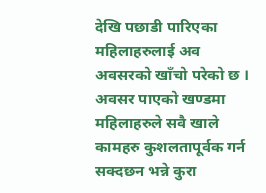देखि पछाडी पारिएका महिलाहरुलाई अव अवसरको खाँचो परेको छ । अवसर पाएको खण्डमा महिलाहरुले सवै खाले कामहरु कुशलतापूर्वक गर्न सक्दछन भन्ने कुरा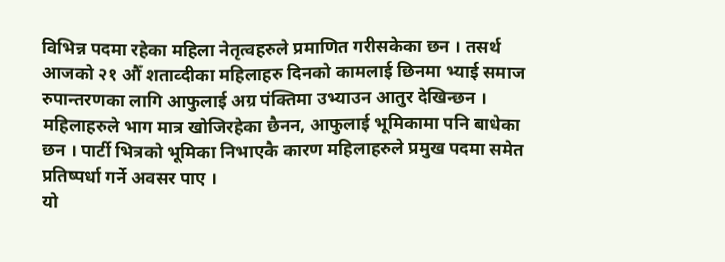विभिन्न पदमा रहेका महिला नेतृत्वहरुले प्रमाणित गरीसकेका छन । तसर्थ आजको २१ औँ शताव्दीका महिलाहरु दिनको कामलाई छिनमा भ्याई समाज रुपान्तरणका लागि आफुलाई अग्र पंक्तिमा उभ्याउन आतुर देखिन्छन । महिलाहरुले भाग मात्र खोजिरहेका छैनन, आफुलाई भूमिकामा पनि बाधेका छन । पार्टी भित्रको भूमिका निभाएकै कारण महिलाहरुले प्रमुख पदमा समेत प्रतिष्पर्धा गर्ने अवसर पाए ।
यो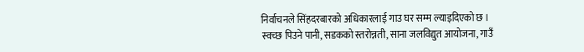निर्वाचनले सिंहदरबारको अधिकारलाई गाउ घर सम्म ल्याइदिएको छ । स्वच्छ पिउने पानी, सडकको स्तरोन्नती, साना जलविद्युत आयोजना, गाउँ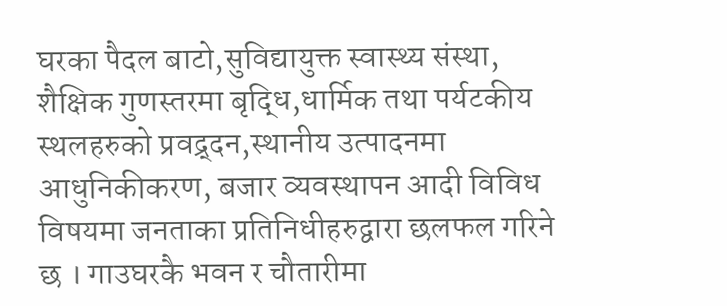घरका पैदल बाटो,सुविद्यायुक्त स्वास्थ्य संस्था, शैक्षिक गुणस्तरमा बृद्धि,धार्मिक तथा पर्यटकीय स्थलहरुको प्रवद्र्दन,स्थानीय उत्पादनमा आधुनिकीकरण, बजार व्यवस्थापन आदी विविध विषयमा जनताका प्रतिनिधीहरुद्वारा छलफल गरिने छ । गाउघरकै भवन र चौतारीमा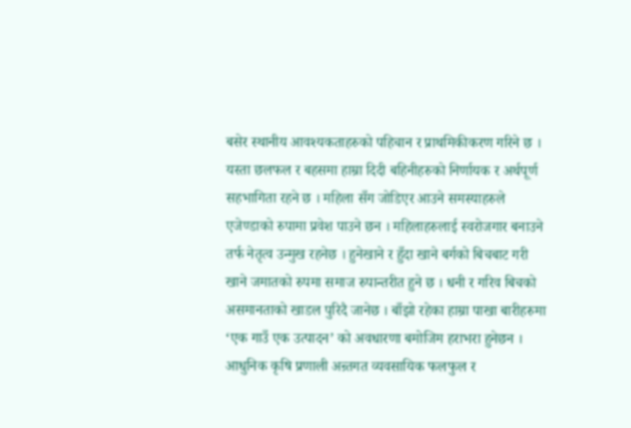बसेर स्थानीय आवश्यकताहरुको पहिचान र प्राथमिकीकरण गरिने छ । यस्ता छलफल र बहसमा हाम्रा दिदी बहिनीहरुको निर्णायक र अर्थपूर्ण सहभागिता रहने छ । महिला सँग जोडिएर आउने समस्याहरुले एजेण्डाको रुपामा प्रवेश पाउने छन । महिलाहरुलाई स्वरोजगार बनाउने तर्फ नेतृत्व उन्मुख रहनेछ । हुनेखाने र हुँदा खाने बर्गको बिचबाट गरी खाने जमातको रुपमा समाज रुपान्तरीत हुने छ । धनी र गरिव बिचको असमानताको खाडल पुरिदै जानेछ । बाँझो रहेका हाम्रा पाखा बारीहरुमा ‘एक गाउँ एक उत्पादन’ को अवधारणा बमोजिम हराभरा हुनेछन । आधुनिक कृषि प्रणाली अन्र्तगत व्यवसायिक फलफुल र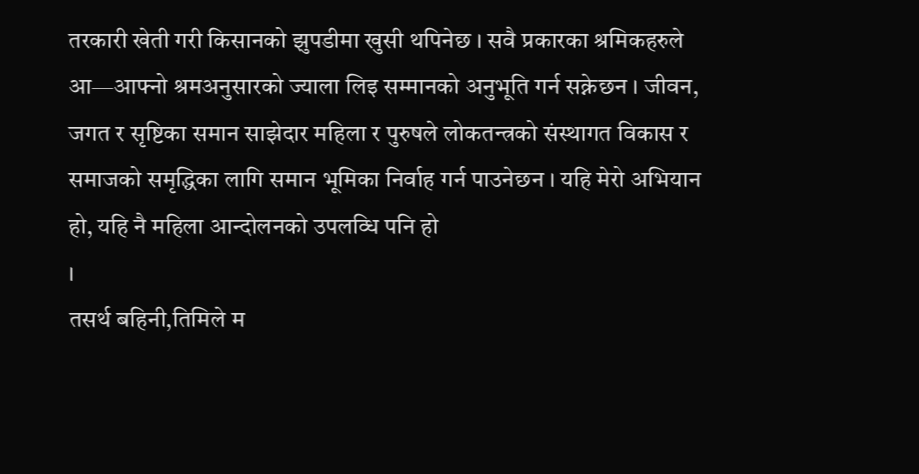तरकारी खेती गरी किसानको झुपडीमा खुसी थपिनेछ । सवै प्रकारका श्रमिकहरुले आ—आफ्नो श्रमअनुसारको ज्याला लिइ सम्मानको अनुभूति गर्न सक्नेछन । जीवन, जगत र सृष्टिका समान साझेदार महिला र पुरुषले लोकतन्त्रको संस्थागत विकास र समाजको समृद्धिका लागि समान भूमिका निर्वाह गर्न पाउनेछन । यहि मेरो अभियान हो, यहि नै महिला आन्दोलनको उपलव्धि पनि हो
।
तसर्थ बहिनी,तिमिले म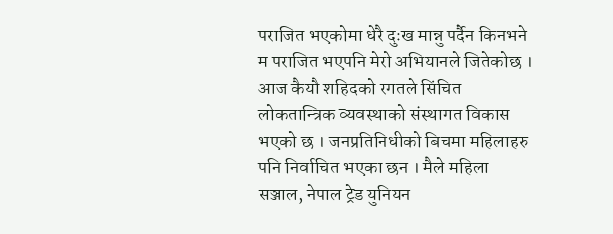पराजित भएकोमा धेरै दुःख मान्नु पर्दैन किनभने म पराजित भएपनि मेरो अभियानले जितेकोछ । आज कैयौ शहिदको रगतले सिंचित लोकतान्त्रिक व्यवस्थाको संस्थागत विकास भएको छ । जनप्रतिनिधीको बिचमा महिलाहरु पनि निर्वाचित भएका छन । मैले महिला सञ्जाल, नेपाल ट्रेड युनियन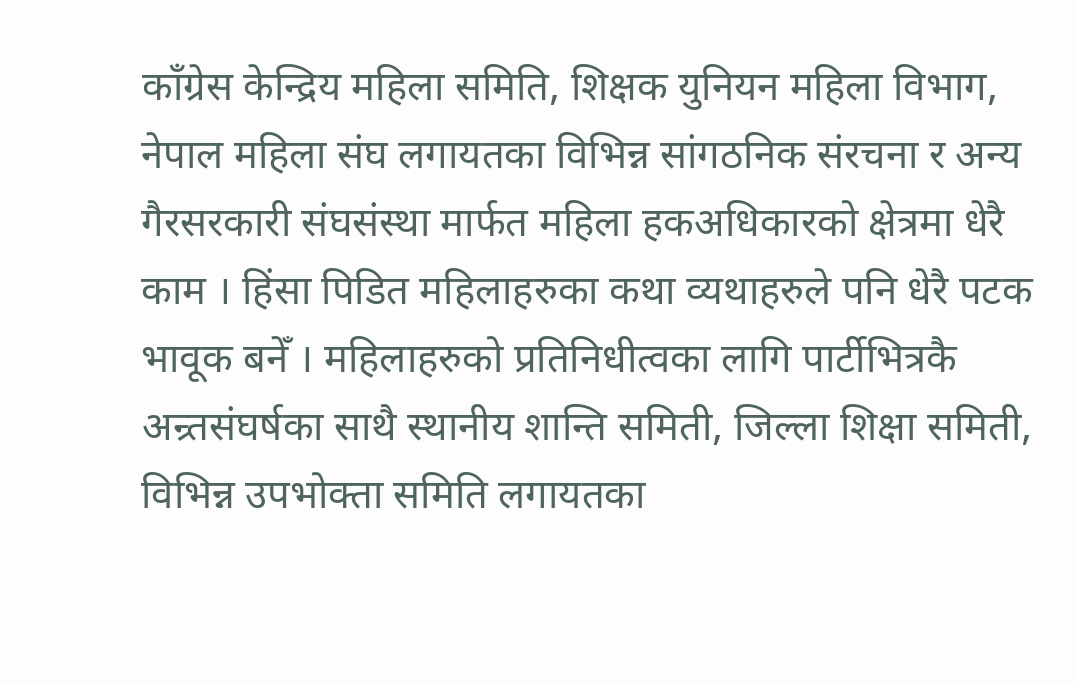काँग्रेस केन्द्रिय महिला समिति, शिक्षक युनियन महिला विभाग, नेपाल महिला संघ लगायतका विभिन्न सांगठनिक संरचना र अन्य गैरसरकारी संघसंस्था मार्फत महिला हकअधिकारको क्षेत्रमा धेरै काम । हिंसा पिडित महिलाहरुका कथा व्यथाहरुले पनि धेरै पटक भावूक बनेँ । महिलाहरुको प्रतिनिधीत्वका लागि पार्टीभित्रकै अन्र्तसंघर्षका साथै स्थानीय शान्ति समिती, जिल्ला शिक्षा समिती, विभिन्न उपभोक्ता समिति लगायतका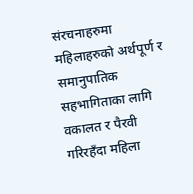संरचनाहरुमा महिलाहरुको अर्थपूर्ण र समानुपातिक सहभागिताका लागि वकालत र पैरवी गरिरहँदा महिला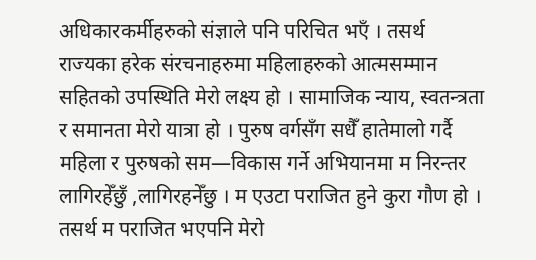अधिकारकर्मीहरुको संज्ञाले पनि परिचित भएँ । तसर्थ राज्यका हरेक संरचनाहरुमा महिलाहरुको आत्मसम्मान सहितको उपस्थिति मेरो लक्ष्य हो । सामाजिक न्याय, स्वतन्त्रता र समानता मेरो यात्रा हो । पुरुष वर्गसँग सधैँ हातेमालो गर्दै महिला र पुरुषको सम—विकास गर्ने अभियानमा म निरन्तर लागिरहेँछुँ ,लागिरहनेँछु । म एउटा पराजित हुने कुरा गौण हो । तसर्थ म पराजित भएपनि मेरो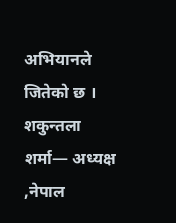अभियानले जितेको छ ।
शकुन्तला शर्मा— अध्यक्ष ,नेपाल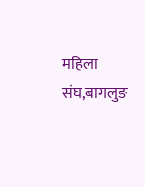महिला संघ,बागलुङ